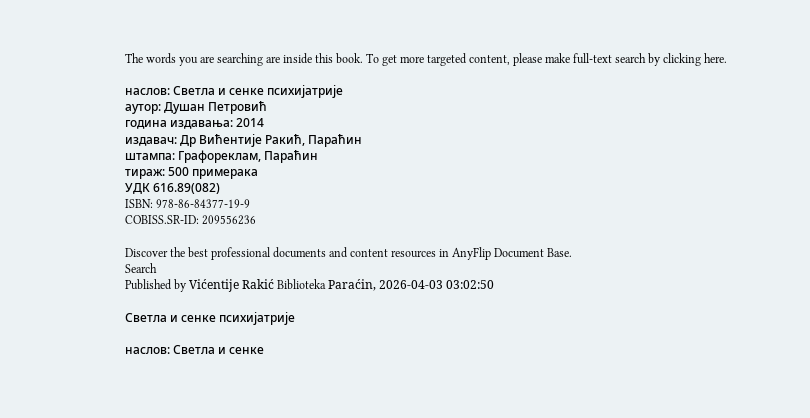The words you are searching are inside this book. To get more targeted content, please make full-text search by clicking here.

наслов: Светла и сенке психијатрије
аутор: Душан Петровић
година издавања: 2014
издавач: Др Вићентије Ракић, Параћин
штампа: Графореклам, Параћин
тираж: 500 примерака
УДК 616.89(082)
ISBN: 978-86-84377-19-9
COBISS.SR-ID: 209556236

Discover the best professional documents and content resources in AnyFlip Document Base.
Search
Published by Vićentije Rakić Biblioteka Paraćin, 2026-04-03 03:02:50

Светла и сенке психијатрије

наслов: Светла и сенке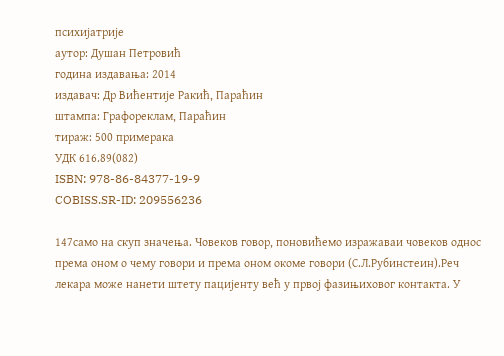психијатрије
аутор: Душан Петровић
година издавања: 2014
издавач: Др Вићентије Ракић, Параћин
штампа: Графореклам, Параћин
тираж: 500 примерака
УДК 616.89(082)
ISBN: 978-86-84377-19-9
COBISS.SR-ID: 209556236

147само на скуп значења. Човеков говор, поновићемо изражаваи човеков однос према оном о чему говори и према оном окоме говори (С.Л.Рубинстеин).Реч лекара може нанети штету пацијенту већ у првој фазињиховог контакта. У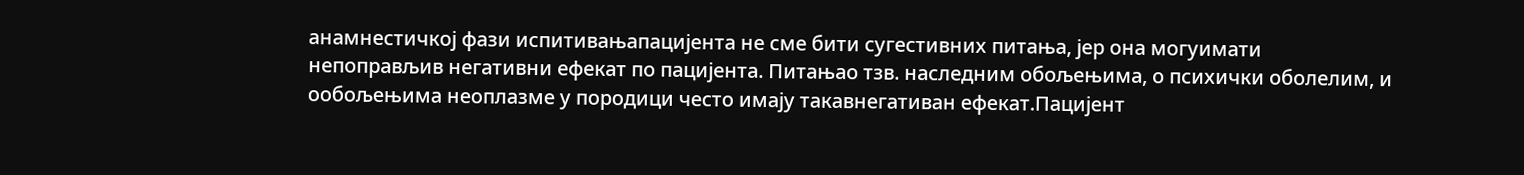анамнестичкој фази испитивањапацијента не сме бити сугестивних питања, јер она могуимати непоправљив негативни ефекат по пацијента. Питањао тзв. наследним обољењима, о психички оболелим, и ообољењима неоплазме у породици често имају такавнегативан ефекат.Пацијент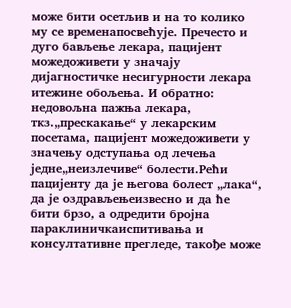може бити осетљив и на то колико му се временапосвећује. Пречесто и дуго бављење лекара, пацијент можедоживети у значају дијагностичке несигурности лекара итежине обољења. И обратно: недовољна пажња лекара, ткз.„прескакање“ у лекарским посетама, пацијент можедоживети у значењу одступања од лечења једне„неизлечиве“ болести.Рећи пацијенту да је његова болест „лака“, да је оздрављењеизвесно и да ће бити брзо, а одредити бројна параклиничкаиспитивања и консултативне прегледе, такође може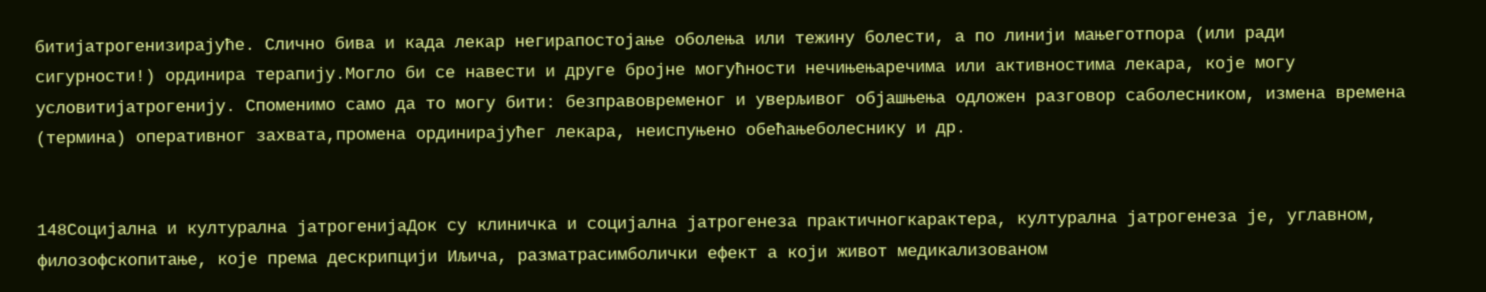битијатрогенизирајуће. Слично бива и када лекар негирапостојање оболења или тежину болести, а по линији мањеготпора (или ради сигурности!) ординира терапију.Могло би се навести и друге бројне могућности нечињењаречима или активностима лекара, које могу условитијатрогенију. Споменимо само да то могу бити: безправовременог и уверљивог објашњења одложен разговор саболесником, измена времена (термина) оперативног захвата,промена ординирајућег лекара, неиспуњено обећањеболеснику и др.


148Социјална и културална јатрогенијаДок су клиничка и социјална јатрогенеза практичногкарактера, културална јатрогенеза је, углавном, филозофскопитање, које према дескрипцији Иљича, разматрасимболички ефект а који живот медикализованом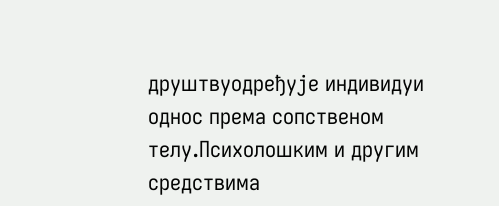друштвуодређује индивидуи однос према сопственом телу.Психолошким и другим средствима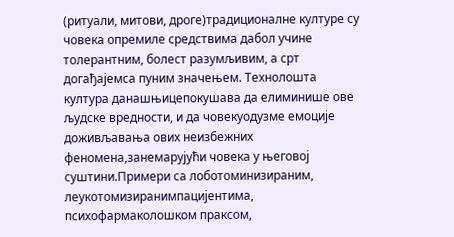(ритуали, митови, дроге)традиционалне културе су човека опремиле средствима дабол учине толерантним, болест разумљивим, а срт догађајемса пуним значењем. Технолошта култура данашњицепокушава да елиминише ове људске вредности, и да човекуодузме емоције доживљавања ових неизбежних феномена,занемарујући човека у његовој суштини.Примери са лоботоминизираним, леукотомизиранимпацијентима, психофармаколошком праксом,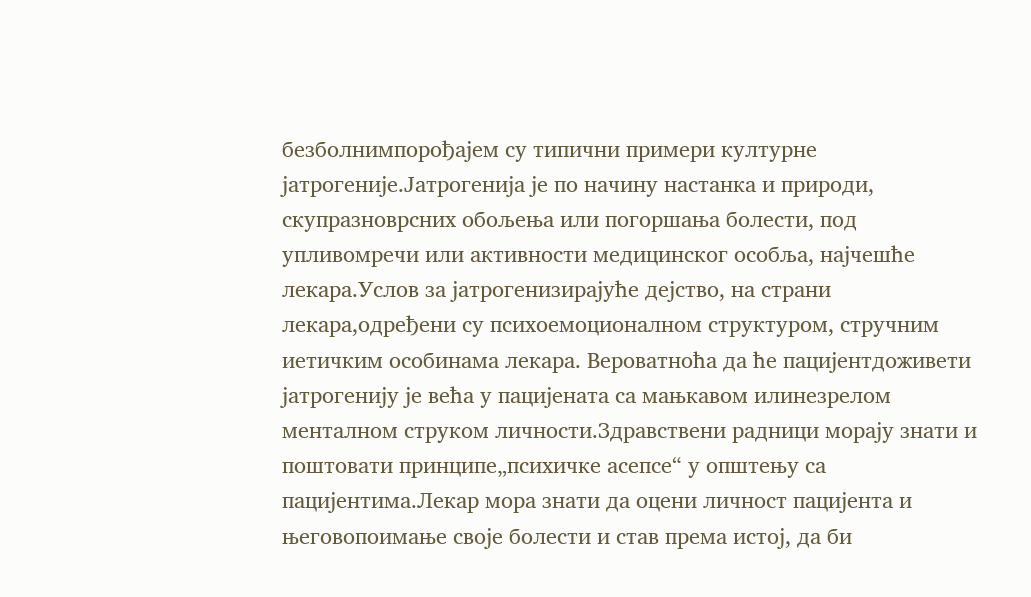безболнимпорођајем су типични примери културне јатрогеније.Јатрогенија је по начину настанка и природи, скупразноврсних обољења или погоршања болести, под упливомречи или активности медицинског особља, најчешће лекара.Услов за јатрогенизирајуће дејство, на страни лекара,одређени су психоемоционалном структуром, стручним иетичким особинама лекара. Вероватноћа да ће пацијентдоживети јатрогенију је већа у пацијената са мањкавом илинезрелом менталном струком личности.Здравствени радници морају знати и поштовати принципе„психичке асепсе“ у општењу са пацијентима.Лекар мора знати да оцени личност пацијента и његовопоимање своје болести и став према истој, да би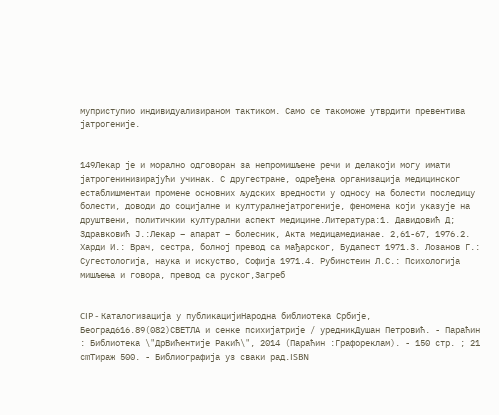муприступио индивидуализираном тактиком. Само се такоможе утврдити превентива јатрогеније.


149Лекар је и морално одговоран за непромишљене речи и делакоји могу имати јатрогенинизирајући учинак. С другестране, одређена организација медицинског естаблишментаи промене основних људских вредности у односу на болести последицу болести, доводи до социјалне и културалнејатрогеније, феномена који указује на друштвени, политичкии културални аспект медицине.Литература:1. Давидовић Д; Здравковић Ј.:Лекар – апарат – болесник, Акта медицамедианае. 2,61-67, 1976.2. Харди И.: Врач, сестра, болној превод са мађарског, Будапест 1971.3. Лозанов Г.: Сугестологија, наука и искуство, Софија 1971.4. Рубинстеин Л.С.: Психологија мишљења и говора, превод са руског,Загреб


CIP - Каталогизација у публикацијиНародна библиотека Србије, Београд616.89(082)СВЕТЛА и сенке психијатрије / уредникДушан Петровић. - Параћин : Библиотека \"ДрВићентије Ракић\", 2014 (Параћин :Графореклам). - 150 стр. ; 21 cmТираж 500. - Библиографија уз сваки рад.ISBN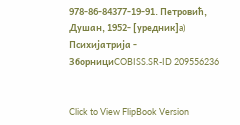978-86-84377-19-91. Петровић, Душан, 1952- [уредник]a) Психијатрија - ЗборнициCOBISS.SR-ID 209556236


Click to View FlipBook Version